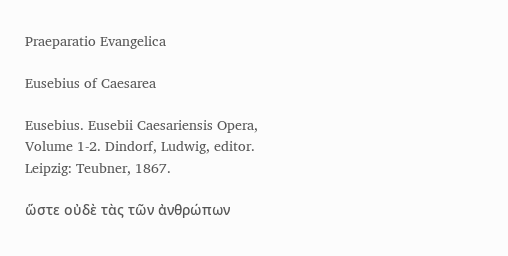Praeparatio Evangelica

Eusebius of Caesarea

Eusebius. Eusebii Caesariensis Opera, Volume 1-2. Dindorf, Ludwig, editor. Leipzig: Teubner, 1867.

ὥστε οὐδὲ τὰς τῶν ἀνθρώπων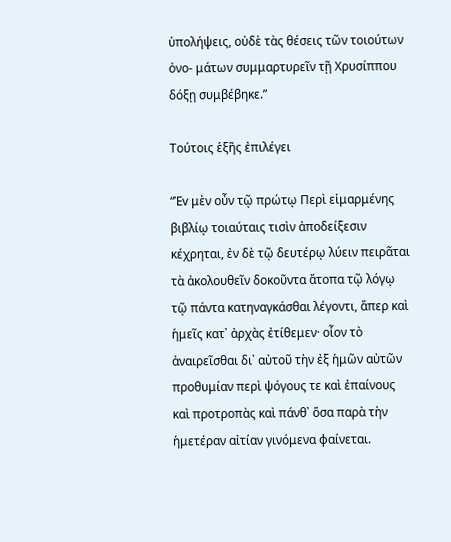ὑπολήψεις, οὐδὲ τὰς θέσεις τῶν τοιούτων ὀνο- μάτων συμμαρτυρεῖν τῇ Χρυσίππου δόξῃ συμβέβηκε.”

Τούτοις ἑξῆς ἐπιλέγει

“Ἐv μὲν οὖν τῷ πρώτῳ Περὶ εἱμαρμένης βιβλίῳ τοιαύταις τισὶν ἀποδείξεσιν κέχρηται, ἐν δὲ τῷ δευτέρῳ λύειν πειρᾶται τὰ ἀκολουθεῖν δοκοῦντα ἄτοπα τῷ λόγῳ τῷ πάντα κατηναγκάσθαι λέγοντι, ἅπερ καὶ ἡμεῖς κατ᾿ ἀρχὰς ἐτίθεμεν· οἷον τὸ ἀναιρεῖσθαι δι᾿ αὐτοῦ τὴν ἐξ ἡμῶν αὐτῶν προθυμίαν περὶ ψόγους τε καὶ ἐπαίνους καὶ προτροπὰς καὶ πάνθ᾿ ὅσα παρὰ τὴν ἡμετέραν αἰτίαν γινόμενα φαίνεται.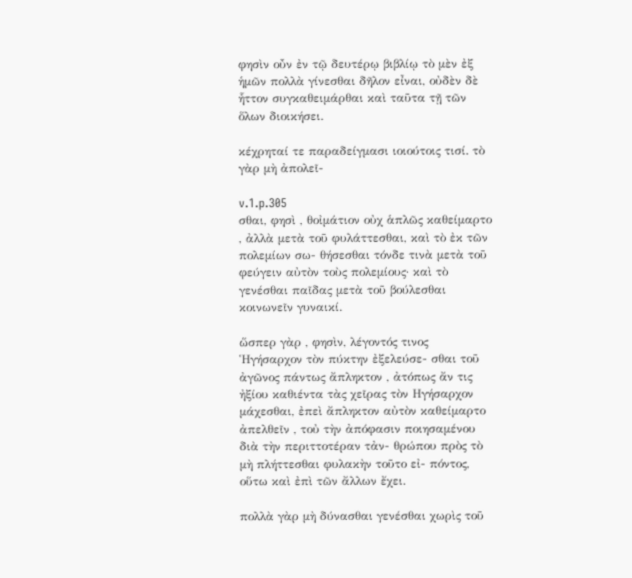φησὶν οὖν ἐν τῷ δευτέρῳ βιβλίῳ τὸ μὲν ἐξ ἡμῶν πολλὰ γίνεσθαι δῆλον εἶναι, οὐδὲν δὲ ἧττον συγκαθειμάρθαι καὶ ταῦτα τῇ τῶν ὅλων διοικήσει.

κέχρηταί τε παραδείγμασι ιοιούτοις τισί. τὸ γὰρ μὴ ἀπολεῖ-

v.1.p.305
σθαι, φησὶ , θοἰμάτιον οὐχ ἁπλῶς καθείμαρτο , ἀλλὰ μετὰ τοῦ φυλάττεσθαι, καὶ τὸ ἐκ τῶν πολεμίων σω- θήσεσθαι τόνδε τινὰ μετὰ τοῦ φεύγειν αὐτὸν τοὺς πολεμίους· καὶ τὸ γενέσθαι παῖδας μετὰ τοῦ βούλεσθαι κοινωνεῖν γυναικί.

ὥσπερ γὰρ , φησὶν, λέγοντός τινος Ἡγήσαρχον τὸν πύκτην ἐξελεύσε- σθαι τοῦ ἀγῶνος πάντως ἄπληκτον , ἀτόπως ἄν τις ἠξίου καθιέντα τὰς χεῖρας τὸν Ηγήσαρχον μάχεσθαι, ἐπεὶ ἄπληκτον αὐτὸν καθείμαρτο ἀπελθεῖν , τοὐ τὴν ἀπόφασιν ποιησαμένου διὰ τὴν περιττοτέραν τἀν- θρώπου πρὸς τὸ μὴ πλήττεσθαι φυλακὴν τοῦτο εἰ- πόντος, οὕτω καὶ ἐπὶ τῶν ἄλλων ἔχει.

πολλὰ γὰρ μὴ δύνασθαι γενέσθαι χωρὶς τοῦ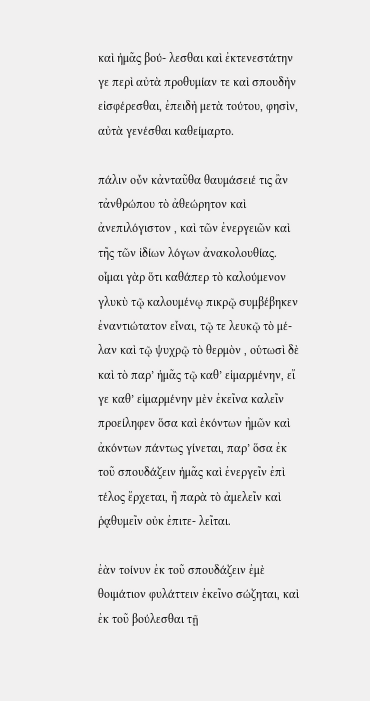καὶ ἡμᾶς βού- λεσθαι καὶ ἐκτενεστάτην γε περὶ αὐτὰ προθυμίαν τε καὶ σπουδὴν εἰσφέρεσθαι, ἐπειδὴ μετὰ τούτου, φησὶν, αὐτὰ γενέσθαι καθείμαρτο.

πάλιν οὖν κἀνταῦθα θαυμάσειέ τις ἂν τἀνθρώπου τὸ ἀθεώρητον καὶ ἀνεπιλόγιστον , καὶ τῶν ἐνεργειῶν καὶ τῆς τῶν ἰδίων λόγων ἀνακολουθίας. οἶμαι γὰρ ὅτι καθάπερ τὸ καλούμενον γλυκὺ τῷ καλουμένῳ πικρῷ συμβέβηκεν ἐναντιώτατον εἶναι, τῷ τε λευκῷ τὸ μέ- λαν καὶ τῷ ψυχρῷ τὸ θερμὸν , οὑτωσὶ δὲ καὶ τὸ παρ’ ἡμᾶς τῷ καθ’ εἱμαρμένην, εἴ γε καθ’ εἱμαρμένην μὲν ἐκεῖνα καλεῖν προείληφεν ὅσα καὶ ἑκόντων ἠμῶν καὶ ἀκόντων πάντως γίνεται, παρ’ ὅσα ἐκ τοῦ σπουδάζειν ἡμᾶς καὶ ἐνεργεῖν ἐπὶ τέλος ἔρχεται, ἢ παρὰ τὸ ἀμελεῖν καὶ ῥᾳθυμεῖν οὐκ ἐπιτε- λεῖται.

ἐὰν τοίνυν ἐκ τοῦ σπουδάζειν ἐμὲ θοιμάτιον φυλάττειν ἐκεῖνο σώζηται, καὶ ἐκ τοῦ βούλεσθαι τῇ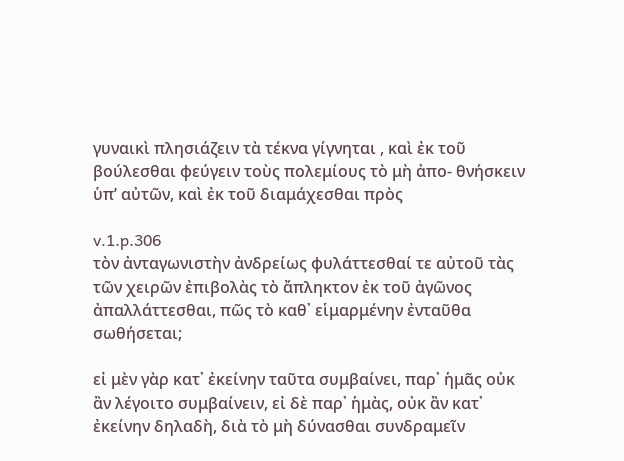γυναικὶ πλησιάζειν τὰ τέκνα γίγνηται , καὶ ἐκ τοῦ βούλεσθαι φεύγειν τοὺς πολεμίους τὸ μὴ ἀπο- θνήσκειν ὑπ’ αὐτῶν, καὶ ἐκ τοῦ διαμάχεσθαι πρὸς

v.1.p.306
τὸν ἀνταγωνιστὴν ἀνδρείως φυλάττεσθαί τε αὐτοῦ τὰς τῶν χειρῶν ἐπιβολὰς τὸ ἄπληκτον ἐκ τοῦ ἀγῶνος ἀπαλλάττεσθαι, πῶς τὸ καθ᾿ εἱμαρμένην ἐνταῦθα σωθήσεται;

εἰ μὲν γὰρ κατ᾿ ἐκείνην ταῦτα συμβαίνει, παρ᾿ ἡμᾶς οὐκ ἂν λέγοιτο συμβαίνειν, εἰ δὲ παρ᾿ ἡμὰς, οὐκ ἂν κατ᾿ ἐκείνην δηλαδὴ, διὰ τὸ μὴ δύνασθαι συνδραμεῖν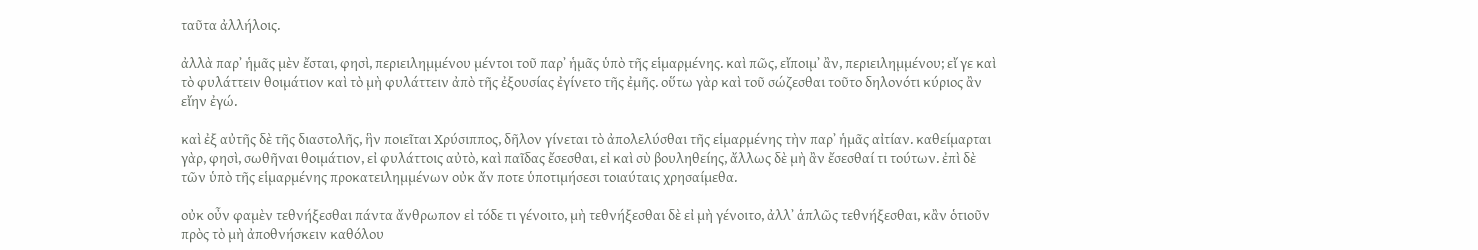ταῦτα ἀλλήλοις.

ἀλλὰ παρ᾿ ἡμᾶς μὲν ἔσται, φησὶ, περιειλημμένου μέντοι τοῦ παρ᾿ ἡμᾶς ὑπὸ τῆς εἱμαρμένης. καὶ πῶς, εἴποιμ᾿ ἂν, περιειλημμένου; εἴ γε καὶ τὸ φυλάττειν θοιμάτιον καὶ τὸ μὴ φυλάττειν ἀπὸ τῆς ἐξουσίας ἐγίνετο τῆς ἐμῆς. οὕτω γὰρ καὶ τοῦ σώζεσθαι τοῦτο δηλονότι κύριος ἂν εἴην ἐγώ.

καὶ ἐξ αὐτῆς δὲ τῆς διαστολῆς, ἣν ποιεῖται Χρύσιππος, δῆλον γίνεται τὸ ἀπολελύσθαι τῆς εἱμαρμένης τὴν παρ᾿ ἡμᾶς αἰτίαν. καθείμαρται γὰρ, φησὶ, σωθῆναι θοιμάτιον, εἰ φυλάττοις αὐτὸ, καὶ παῖδας ἔσεσθαι, εἰ καὶ σὺ βουληθείης, ἄλλως δὲ μὴ ἂν ἔσεσθαί τι τούτων. ἐπὶ δὲ τῶν ὑπὸ τῆς εἱμαρμένης προκατειλημμένων οὐκ ἄν ποτε ὑποτιμήσεσι τοιαύταις χρησαίμεθα.

οὐκ οὖν φαμὲν τεθνήξεσθαι πάντα ἄνθρωπον εἰ τόδε τι γένοιτο, μὴ τεθνήξεσθαι δὲ εἰ μὴ γένοιτο, ἀλλ᾿ ἁπλῶς τεθνήξεσθαι, κἂν ὁτιοῦν πρὸς τὸ μὴ ἀποθνήσκειν καθόλου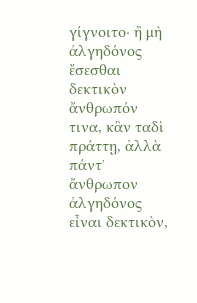γίγνοιτο· ἢ μὴ ἀλγηδόνος ἔσεσθαι δεκτικὸν ἄνθρωπόν τινα, κἂν ταδὶ πράττῃ, ἀλλὰ πάντ᾿ ἄνθρωπον ἀλγηδόνος εἶναι δεκτικὸν,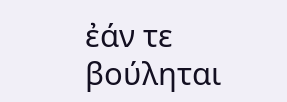ἐάν τε βούληται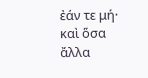ἐάν τε μή· καὶ ὅσα ἄλλα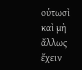οὑτωσὶ καὶ μὴ ἄλλως ἔχειν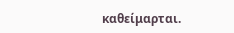καθείμαρται.